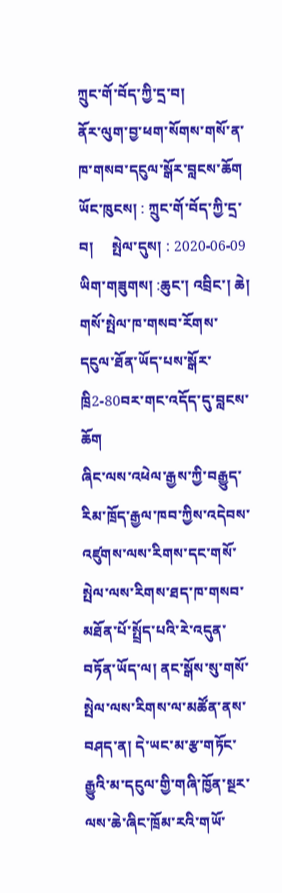ཀྲུང་གོ་བོད་ཀྱི་དྲ་བ།
ནོར་ལུག་བྱ་ཕག་སོགས་གསོ་ན་ཁ་གསབ་དངུལ་སྒོར་བླངས་ཆོག
ཡོང་ཁུངས། : ཀྲུང་གོ་བོད་ཀྱི་དྲ་བ།     སྤེལ་དུས། : 2020-06-09
ཡིག་གཟུགས། :ཆུང་། འབྲིང་། ཆེ།
གསོ་སྤེལ་ཁ་གསབ་རོགས་དངུལ་ཐོན་ཡོད་པས་སྒོར་ཁྲི2-80བར་གང་འདོད་དུ་བླངས་ཆོག
ཞིང་ལས་འཕེལ་རྒྱས་ཀྱི་བརྒྱུད་རིམ་ཁྲོད་རྒྱལ་ཁབ་ཀྱིས་འདེབས་འཛུགས་ལས་རིགས་དང་གསོ་སྤེལ་ལས་རིགས་ཐད་ཁ་གསབ་མཐོན་པོ་སྤྲོད་པའི་རེ་འདུན་བཏོན་ཡོད་ལ། ནང་སྒོས་སུ་གསོ་སྤེལ་ལས་རིགས་ལ་མཚོན་ནས་བཤད་ན། དེ་ཡང་མ་རྩ་གཏོང་རྒྱུའི་མ་དངུལ་གྱི་གཞི་ཁྱོན་སྔར་ལས་ཆེ་ཞིང་ཁྲོམ་རའི་གཡོ་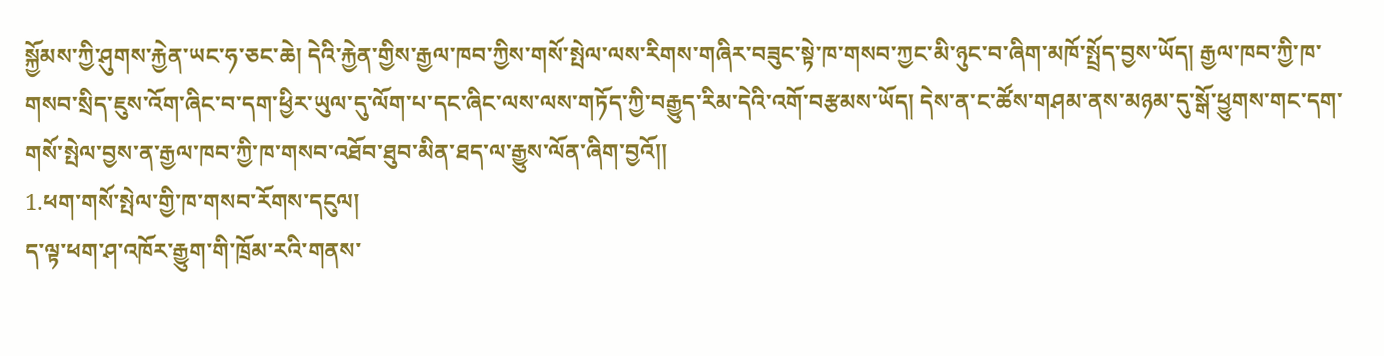སྐྱོམས་ཀྱི་ཤུགས་རྐྱེན་ཡང་ཧ་ཅང་ཆེ། དེའི་རྐྱེན་གྱིས་རྒྱལ་ཁབ་ཀྱིས་གསོ་སྤེལ་ལས་རིགས་གཞིར་བཟུང་སྟེ་ཁ་གསབ་ཀྱང་མི་ཉུང་བ་ཞིག་མཁོ་སྤྲོད་བྱས་ཡོད། རྒྱལ་ཁབ་ཀྱི་ཁ་གསབ་སྲིད་ཇུས་འོག་ཞིང་བ་དག་ཕྱིར་ཡུལ་དུ་ལོག་པ་དང་ཞིང་ལས་ལས་གཏོད་ཀྱི་བརྒྱུད་རིམ་དེའི་འགོ་བརྩམས་ཡོད། དེས་ན་ང་ཚོས་གཤམ་ནས་མཉམ་དུ་སྒོ་ཕྱུགས་གང་དག་གསོ་སྤེལ་བྱས་ན་རྒྱལ་ཁབ་ཀྱི་ཁ་གསབ་འཐོབ་ཐུབ་མིན་ཐད་ལ་རྒྱུས་ལོན་ཞིག་བྱའོ།།
1.ཕག་གསོ་སྤེལ་གྱི་ཁ་གསབ་རོགས་དངུལ།
ད་ལྟ་ཕག་ཤ་འཁོར་རྒྱུག་གི་ཁྲོམ་རའི་གནས་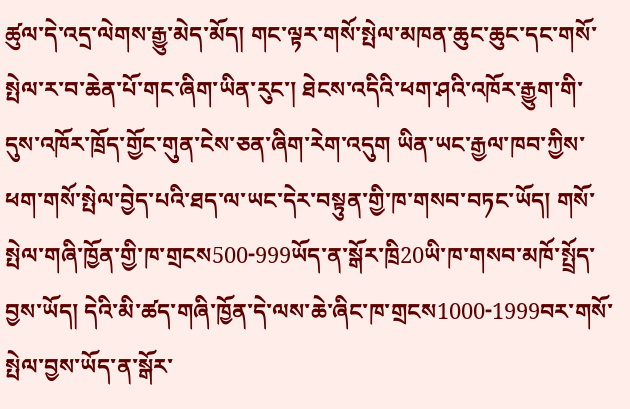ཚུལ་དེ་འདྲ་ལེགས་རྒྱུ་མེད་མོད། གང་ལྟར་གསོ་སྤེལ་མཁན་ཆུང་ཆུང་དང་གསོ་སྤེལ་ར་བ་ཆེན་པོ་གང་ཞིག་ཡིན་རུང་། ཐེངས་འདིའི་ཕག་ཤའི་འཁོར་རྒྱུག་གི་དུས་འཁོར་ཁྲོད་གྱོང་གུན་ངེས་ཅན་ཞིག་རེག་འདུག ཡིན་ཡང་རྒྱལ་ཁབ་ཀྱིས་ཕག་གསོ་སྤེལ་བྱེད་པའི་ཐད་ལ་ཡང་དེར་བསྟུན་གྱི་ཁ་གསབ་བཏང་ཡོད། གསོ་སྤེལ་གཞི་ཁྱོན་གྱི་ཁ་གྲངས500-999ཡོད་ན་སྒོར་ཁྲི20ཡི་ཁ་གསབ་མཁོ་སྤྲོད་བྱས་ཡོད། དེའི་མི་ཚད་གཞི་ཁྱོན་དེ་ལས་ཆེ་ཞིང་ཁ་གྲངས1000-1999བར་གསོ་སྤེལ་བྱས་ཡོད་ན་སྒོར་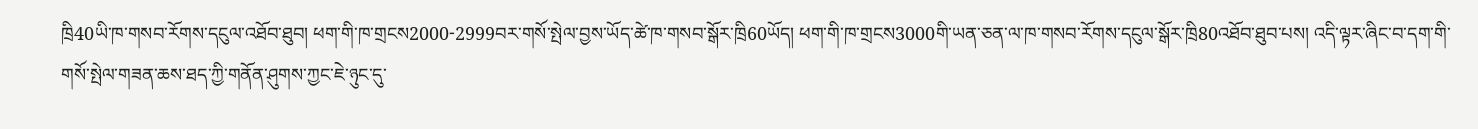ཁྲི40ཡི་ཁ་གསབ་རོགས་དངུལ་འཐོབ་ཐུབ། ཕག་གི་ཁ་གྲངས2000-2999བར་གསོ་སྤེལ་བྱས་ཡོད་ཚེ་ཁ་གསབ་སྒོར་ཁྲི60ཡོད། ཕག་གི་ཁ་གྲངས3000གི་ཡན་ཅན་ལ་ཁ་གསབ་རོགས་དངུལ་སྒོར་ཁྲི80འཐོབ་ཐུབ་པས། འདི་ལྟར་ཞིང་བ་དག་གི་གསོ་སྤེལ་གཟན་ཆས་ཐད་ཀྱི་གནོན་ཤུགས་ཀྱང་ཇེ་ཉུང་དུ་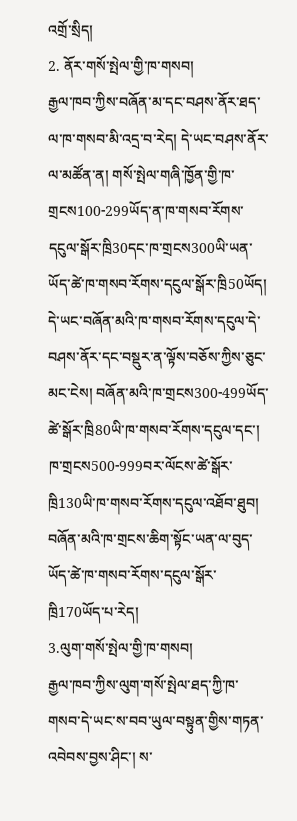འགྲོ་སྲིད།
2. ནོར་གསོ་སྤེལ་གྱི་ཁ་གསབ།
རྒྱལ་ཁབ་ཀྱིས་བཞོན་མ་དང་བཤས་ནོར་ཐད་ལ་ཁ་གསབ་མི་འདྲ་བ་རེད། དེ་ཡང་བཤས་ནོར་ལ་མཚོན་ན། གསོ་སྤེལ་གཞི་ཁྱོན་གྱི་ཁ་གྲངས100-299ཡོད་ན་ཁ་གསབ་རོགས་དངུལ་སྒོར་ཁྲི30དང་ཁ་གྲངས300ཡི་ཡན་ཡོད་ཚེ་ཁ་གསབ་རོགས་དངུལ་སྒོར་ཁྲི50ཡོད། དེ་ཡང་བཞོན་མའི་ཁ་གསབ་རོགས་དངུལ་དེ་བཤས་ནོར་དང་བསྡུར་ན་ལྟོས་བཅོས་ཀྱིས་ཅུང་མང་ངེས། བཞོན་མའི་ཁ་གྲངས300-499ཡོད་ཚེ་སྒོར་ཁྲི80ཡི་ཁ་གསབ་རོགས་དངུལ་དང་། ཁ་གྲངས500-999བར་ལོངས་ཚེ་སྒོར་ཁྲི130ཡི་ཁ་གསབ་རོགས་དངུལ་འཐོབ་ཐུབ། བཞོན་མའི་ཁ་གྲངས་ཆིག་སྟོང་ཡན་ལ་བུད་ཡོད་ཚེ་ཁ་གསབ་རོགས་དངུལ་སྒོར་ཁྲི170ཡོད་པ་རེད།
3.ལུག་གསོ་སྤེལ་གྱི་ཁ་གསབ།
རྒྱལ་ཁབ་ཀྱིས་ལུག་གསོ་སྤེལ་ཐད་ཀྱི་ཁ་གསབ་དེ་ཡང་ས་བབ་ཡུལ་བསྟུན་གྱིས་གཏན་འབེབས་བྱས་ཤིང་། ས་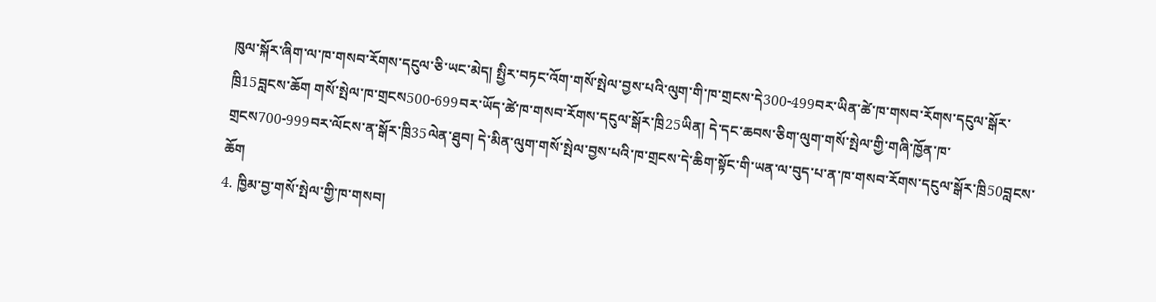ཁུལ་སྐོར་ཞིག་ལ་ཁ་གསབ་རོགས་དངུལ་ཅི་ཡང་མེད། སྤྱིར་བཏང་འོག་གསོ་སྤེལ་བྱས་པའི་ལུག་གི་ཁ་གྲངས་དེ300-499བར་ཡིན་ཚེ་ཁ་གསབ་རོགས་དངུལ་སྒོར་ཁྲི15བླངས་ཆོག གསོ་སྤེལ་ཁ་གྲངས500-699བར་ཡོད་ཚེ་ཁ་གསབ་རོགས་དངུལ་སྒོར་ཁྲི25ཡིན། དེ་དང་ཆབས་ཅིག་ལུག་གསོ་སྤེལ་གྱི་གཞི་ཁྱོན་ཁ་གྲངས700-999བར་ལོངས་ན་སྒོར་ཁྲི35ལེན་ཐུབ། དེ་མིན་ལུག་གསོ་སྤེལ་བྱས་པའི་ཁ་གྲངས་དེ་ཆིག་སྟོང་གི་ཡན་ལ་བུད་པ་ན་ཁ་གསབ་རོགས་དངུལ་སྒོར་ཁྲི50བླངས་ཆོག
4. ཁྱིམ་བྱ་གསོ་སྤེལ་གྱི་ཁ་གསབ།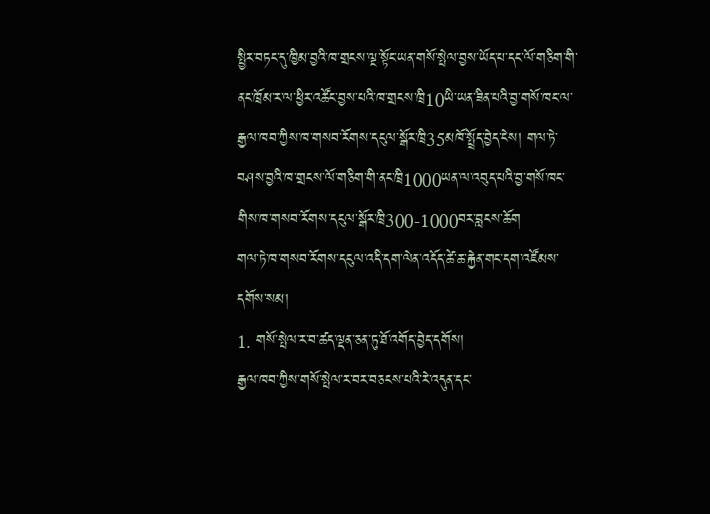སྤྱིར་བཏང་དུ་ཁྱིམ་བྱའི་ཁ་གྲངས་ལྔ་སྟོང་ཡན་གསོ་སྤེལ་བྱས་ཡོད་པ་དང་ལོ་གཅིག་གི་ནང་ཁྲོམ་ར་ལ་ཕྱིར་འཚོང་བྱས་པའི་ཁ་གྲངས་ཁྲི10ཡི་ཡན་ཟིན་པའི་བྱ་གསོ་ཁང་ལ་རྒྱལ་ཁབ་ཀྱིས་ཁ་གསབ་རོགས་དངུལ་སྒོར་ཁྲི35མཁོ་སྤྲོད་བྱེད་ངེས། གལ་ཏེ་བཤས་བྱའི་ཁ་གྲངས་ལོ་གཅིག་གི་ནང་ཁྲི1000ཡན་ལ་འབུད་པའི་བྱ་གསོ་ཁང་གིས་ཁ་གསབ་རོགས་དངུལ་སྒོར་ཁྲི300-1000བར་བླངས་ཆོག
གལ་ཏེ་ཁ་གསབ་རོགས་དངུལ་འདི་དག་ལེན་འདོད་ཚེ་ཆ་རྐྱེན་གང་དག་འཛོམས་དགོས་སམ།
1. གསོ་སྤེལ་ར་བ་ཚད་ལྡན་ཅན་ཏུ་ཐོ་འགོད་བྱེད་དགོས།
རྒྱལ་ཁབ་ཀྱིས་གསོ་སྤེལ་ར་བར་བཅངས་པའི་རེ་འདུན་དང་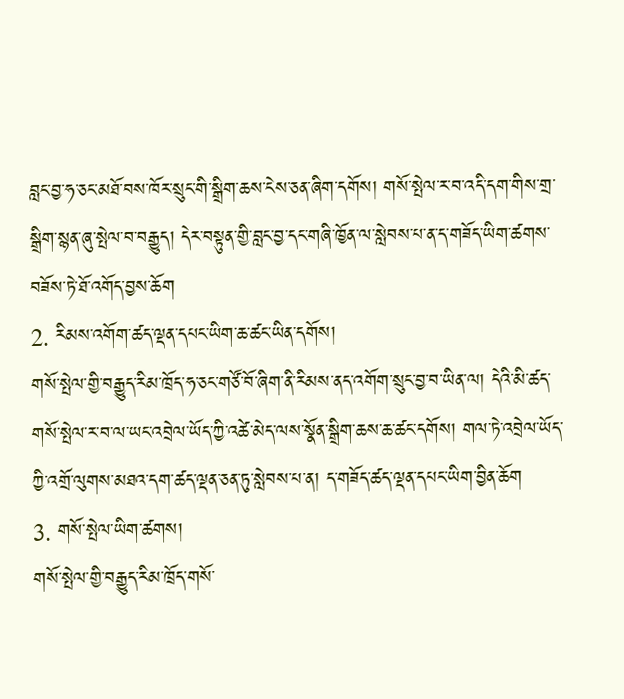བླང་བྱ་ཧ་ཅང་མཐོ་བས་ཁོར་སྲུང་གི་སྒྲིག་ཆས་ངེས་ཅན་ཞིག་དགོས། གསོ་སྤེལ་ར་བ་འདི་དག་གིས་གྲ་སྒྲིག་སྙན་ཞུ་སྤེལ་བ་བརྒྱུད། དེར་བསྟུན་གྱི་བླང་བྱ་དང་གཞི་ཁྱོན་ལ་སླེབས་པ་ན་ད་གཟོད་ཡིག་ཚགས་བཟོས་ཏེ་ཐོ་འགོད་བྱས་ཆོག
2. རིམས་འགོག་ཚད་ལྡན་དཔང་ཡིག་ཆ་ཚང་ཡིན་དགོས།
གསོ་སྤེལ་གྱི་བརྒྱུད་རིམ་ཁྲོད་ཧ་ཅང་གཙོ་བོ་ཞིག་ནི་རིམས་ནད་འགོག་སྲུང་བྱ་བ་ཡིན་ལ། དེའི་མི་ཚད་གསོ་སྤེལ་ར་བ་ལ་ཡང་འབྲེལ་ཡོད་ཀྱི་འཚེ་མེད་ལས་སྣོན་སྒྲིག་ཆས་ཆ་ཚང་དགོས། གལ་ཏེ་འབྲེལ་ཡོད་ཀྱི་འགྲོ་ལུགས་མཐའ་དག་ཚད་ལྡན་ཅན་ཏུ་སླེབས་པ་ན། ད་གཟོད་ཚད་ལྡན་དཔང་ཡིག་བྱིན་ཆོག
3. གསོ་སྤེལ་ཡིག་ཚགས།
གསོ་སྤེལ་གྱི་བརྒྱུད་རིམ་ཁྲོད་གསོ་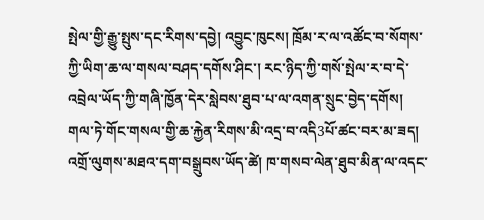སྤེལ་གྱི་རྒྱུ་སྤུས་དང་རིགས་དབྱེ། འབྱུང་ཁུངས། ཁྲོམ་ར་ལ་འཚོང་བ་སོགས་ཀྱི་ཡིག་ཆ་ལ་གསལ་བཤད་དགོས་ཤིང་། རང་ཉིད་ཀྱི་གསོ་སྤེལ་ར་བ་དེ་འབྲེལ་ཡོད་ཀྱི་གཞི་ཁྱོན་དེར་སླེབས་ཐུབ་པ་ལ་འགན་སྲུང་བྱེད་དགོས།
གལ་ཏེ་གོང་གསལ་གྱི་ཆ་རྐྱེན་རིགས་མི་འདྲ་བ་འདི3པོ་ཚང་བར་མ་ཟད། འགྲོ་ལུགས་མཐའ་དག་བསྒྲུབས་ཡོད་ཚེ། ཁ་གསབ་ལེན་ཐུབ་མིན་ལ་འདང་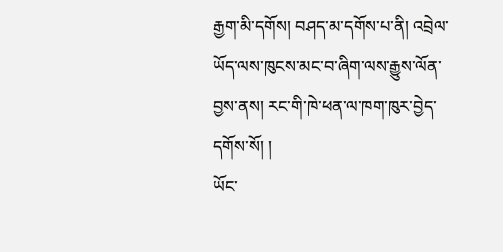རྒྱག་མི་དགོས། བཤད་མ་དགོས་པ་ནི། འབྲེལ་ཡོད་ལས་ཁུངས་མང་བ་ཞིག་ལས་རྒྱུས་ལོན་བྱས་ནས། རང་གི་ཁེ་ཕན་ལ་ཁག་ཁུར་བྱེད་དགོས་སོ། །
ཡོང་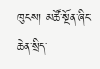ཁུངས། མཚོ་སྔོན་ཞིང་ཆེན་སྲིད་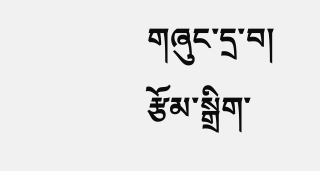གཞུང་དྲ་བ།
རྩོམ་སྒྲིག་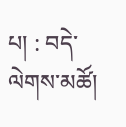པ། : བདེ་ལེགས་མཚོ།